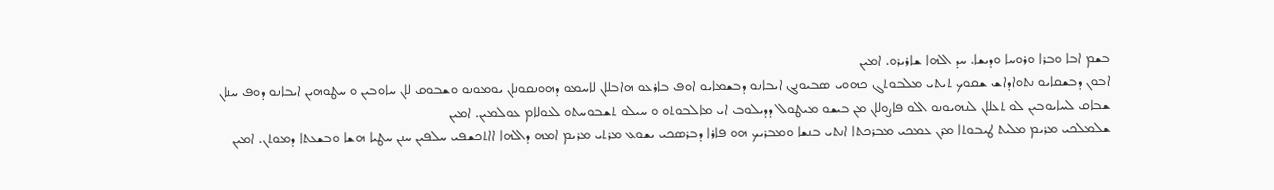ܒܫܡ ܐܒܐ ܘܒܪܐ ܘܪܘܚܐ ܘܕܝܫܐ. ܚܕ ܐܠܗܐ ܫܐܪܝܪܘ. ܐܡܝܢ
ܐܒܘܢ ܕܒܫܩܐܝܘ ܢܬܘܐܕܐܫ ܫܩܘܟ ܬܝܬܝ ܡܠܒܘܬܓ ܟܗܘܝ ܣܒܝܘܢܓ ܐܝܒܐܢܘ ܕܒܫܡܐܝܘ ܐܘܦ ܒܐܪܥܘ ܗܐܒܠܐܢ ܠܐܚܡܘ ܕܗܘܢܩܘܢܐܢ ܝܘܡܘܢܘ ܘܫܒܘܩ ܠܐܢ ܚܐܘܒܝܢ ܘ ܚܛܘܗܝܢ ܐܝܒܐܢܘ ܕܘܦ ܚܢܐܢ ܫܒܐܩ ܠܚܐܝܘܒܝܢ ܠܘ ܬܥܠܐܢ ܠܢܗܝܘܢܘ ܐܠܘ ܦܐܨܘܠܐܢ ܡܢ ܒܝܫܘ ܡܝܛܘܠ ܕܕܝܠܘܒ ܐܝ ܡܐܠܒܘܬܘ ܘ ܚܝܠܘ ܬܫܒܘܚܬܘ ܠܥܘܠܐܡ ܥܘܠܡܝܢ. ܐܡܝܢ
ܫܠܡܠܟܝ ܡܪܝܡ ܡܠܝܬ ܛܝܒܘܬܐ ܡܪܢ ܥܡܟܝ ܡܒܪܟܬܐ ܐܢܬܝ ܒܢܫܐ ܘܡܒܪܝܟ ܗܘ ܦܐܪܐ ܕܒܪܣܟܝ ܝܫܘܥ ܡܪܬܝ ܡܪܝܡ ܐܡܗ ܕܐܠܗܐ ܐܐܬܟܫܦܝ ܚܠܦܝܢ ܚܢܢ ܚܛܝܐ ܗܫܐ ܘܒܫܥܬܐ ܕܡܘܬܢ. ܐܡܝܢ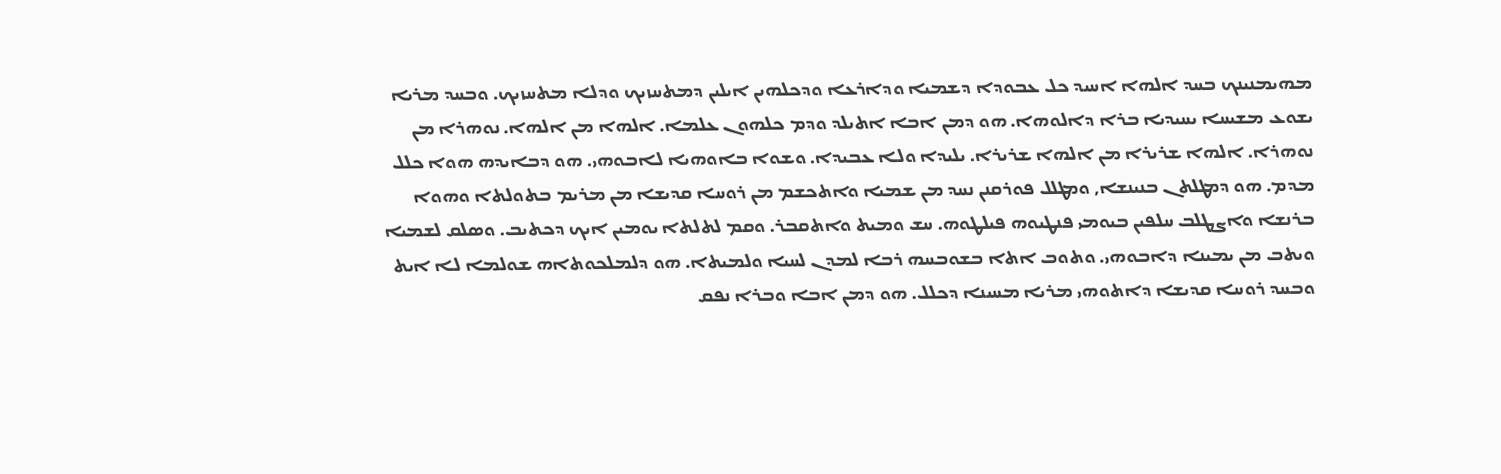ܡܗܝܡܢܝܢܟ ܒܚܕ ܐܠܗܐ ܐܚܝܕ ܟܠ ܥܒܘܕܐ ܕܫܡܝܐ ܘܕܐܪܥܐ ܘܕܟܠܗܝܢ ܐܝܠܝܢ ܕܡܬܚܙܝܟ ܘܕܠܐ ܡܬܚܙܝܟ. ܘܒܚܕ ܡܪܝܐ ܝܫܘܥ ܡܫܝܚܐ ܝܚܝܕܝܐ ܒܪܐ ܕܐܠܘܗܐ. ܗܘ ܕܡܢ ܐܒܐ ܐܬܝܠܕ ܘܕܡ ܟܠܗܘܢ ܥܠܡܐ. ܐܠܗܐ ܡܢ ܐܠܗܐ. ܢܘܗܪܐ ܡܢ ܢܘܗܪܐ. ܐܠܗܐ ܫܪܝܪܐ ܡܢ ܐܠܗܐ ܫܪܝܪܐ. ܝܠܝܕܐ ܘܠܐ ܥܒܝܕܐ. ܘܫܘܐ ܒܐܘܗܝܐ ܠܐܒܘܗܝ. ܗܘ ܕܒܐܝܕܗ ܗܘܐ ܟܠܠ ܡܕܡ. ܗܘ ܕܡܛܠܬܢ ܒܢܝܢܫܐ, ܘܡܛܠܠ ܦܘܪܩܢܢ ܢܚܕ ܡܢ ܫܡܝܐ ܘܐܬܟܫܡ ܡܢ ܪܘܚܐ ܩܕܝܫܐ ܡܢ ܡܪܝܡ ܒܬܘܠܬܐ ܘܗܘܐ ܒܪܢܫܐ ܘܐܨܛܠܒ ܚܠܦܝܢ ܒܝܘܡܝ ܦܢܛܝܘܗ ܦܝܠܛܘܗ. ܚܫ ܘܡܝܬ ܘܐܬܩܒܪ. ܘܩܡ ܠܬܠܬܐ ܝܘܡܝܢ ܐܝܟ ܕܟܬܝܒ. ܘܣܠܩ ܠܫܡܝܐ ܘܝܬܒ ܡܢ ܝܡܝܢܐ ܕܐܒܘܗܝ. ܘܬܘܒ ܐܬܐ ܒܫܘܒܚܗ ܪܒܐ ܠܡܕܢ ܠܚܝܐ ܘܠܡܝܬܐ. ܗܘ ܕܠܡܠܟܘܬܐܗ ܫܘܠܡܐ ܠܐ ܐܝܬ ܘܒܚܕ ܪܘܚܐ ܩܕܝܫܐ ܕܐܬܘܗܝ ܡܪܝܐ ܡܚܝܢܐ ܕܟܠܠ. ܗܘ ܕܡܢ ܐܒܐ ܘܒܪܐ ܢܦܩ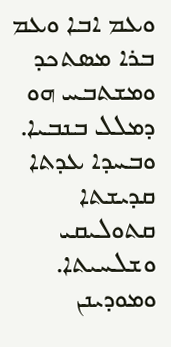ܘܥܡ ܐܒܐ ܘܥܡ ܒܪܐ ܡܣܬܟܕ ܘܡܫܬܒܚ ܗܘ ܕܡܠܠ ܒܢܒܝܐ. ܘܒܚܕܐ ܥܕܬܐ ܩܕܝܫܬܐ ܩܬܘܠܝܩܝ ܘܫܠܚܝܬܐ. ܘܡܘܕܝܢܢ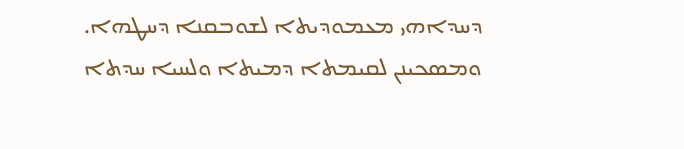ܕܚܕܐܗܝ ܡܥܡܘܕܝܬܐ ܠܫܘܒܩܢܐ ܕܚܛܗܐ. ܘܡܣܟܝܢܢ ܠܩܝܡܬܐ ܕܡܝܬܐ ܘܠܚܝܐ ܚܕܬܐ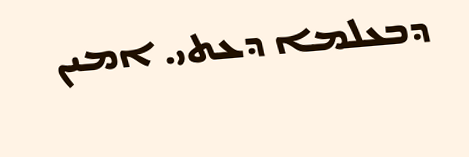ܕܒܥܠܡܐ ܕܥܬܝ. ܐܡܝܢ